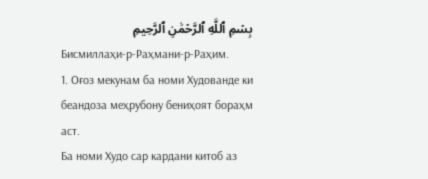بِسۡمِ ٱللَّهِ ٱلرَّحۡمَٰنِ ٱلرَّحِيمِ
Бисмиллаҳи-р-Раҳмани-р-Раҳим.
1. Оғоз мекунам ба номи Худованде ки беандоза меҳрубону бениҳоят бораҳм аст.
Ба номи Худо сар кардани китоб аз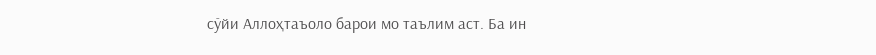сӯйи Аллоҳтаъоло барои мо таълим аст. Ба ин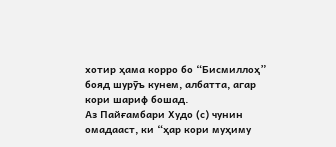хотир ҳама корро бо “Бисмиллоҳ” бояд шурӯъ кунем, албатта, агар кори шариф бошад.
Аз Пайғамбари Худо (с) чунин омадааст, ки “ҳар кори муҳиму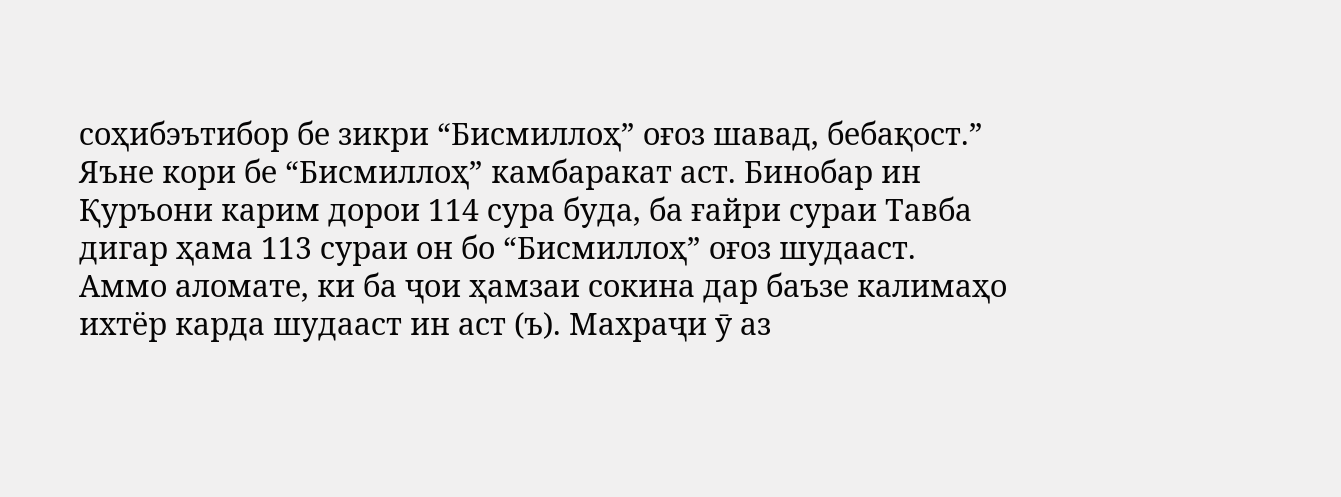соҳибэътибор бе зикри “Бисмиллоҳ” оғоз шавад, бебақост.” Яъне кори бе “Бисмиллоҳ” камбаракат аст. Бинобар ин Қуръони карим дорои 114 сура буда, ба ғайри сураи Тавба дигар ҳама 113 сураи он бо “Бисмиллоҳ” оғоз шудааст.
Аммо аломате, ки ба ҷои ҳамзаи сокина дар баъзе калимаҳо ихтёр карда шудааст ин аст (ъ). Махраҷи ӯ аз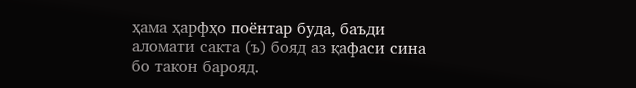ҳама ҳарфҳо поёнтар буда, баъди аломати сакта (ъ) бояд аз қафаси сина бо такон барояд.